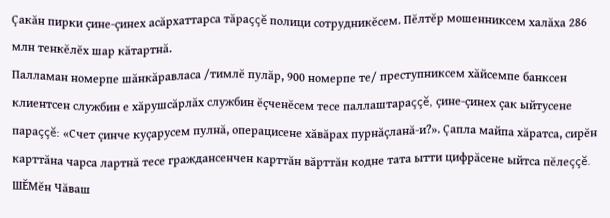Çакăн пирки çине-çинех асăрхаттарса тăраççĕ полици сотрудникĕсем. Пĕлтĕр мошенниксем халăха 286 млн тенкĕлĕх шар кăтартнă.
Палламан номерпе шăнкăравласа /тимлĕ пулăр, 900 номерпе те/ преступниксем хăйсемпе банксен клиентсен службин е хăрушсăрлăх службин ĕçченĕсем тесе паллаштараççĕ, çине-çинех çак ыйтусене параççĕ: «Счет çинче куçарусем пулнă, операцисене хăвăрах пурнăçланă-и?». Çапла майпа хăратса, сирĕн карттăна чарса лартнă тесе граждансенчен карттăн вăрттăн кодне тата ытти цифрăсене ыйтса пĕлеççĕ.
ШĔМĕн Чăваш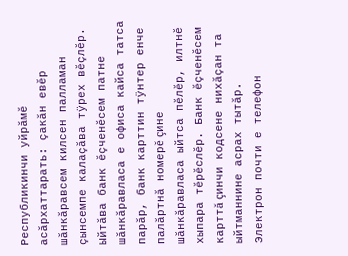Республикинчи уйрăмĕ асăрхаттарать: çакăн евĕр шăнкăравсем килсен палламан çынсемпе калаçăва тÿрех вĕçлĕр. Ыйтăва банк ĕçченĕсем патне шăнкăравласа е офиса кайса татса парăр, банк карттин тÿнтер енче палăртнă номерĕ çине шăнкăравласа ыйтса пĕлĕр, илтнĕ хыпара тĕрĕслĕр. Банк ĕçченĕсем карттă çинчи кодсене нихăçан та ыйтманнине асрах тытăр.
Электрон почти е телефон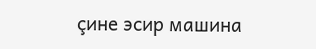çине эсир машина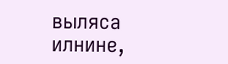выляса илнине,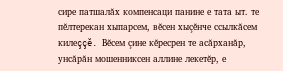сире патшалăх компенсаци панине е тата ыт. те пĕлтерекан хыпарсем, вĕсен хыçĕнче ссылкăсем килеççĕ. Вĕсем çине кĕресрен те асăрханăр, унсăрăн мошенниксен аллине лекетĕр, е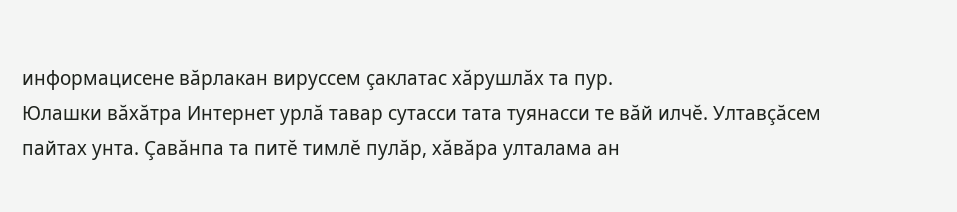информацисене вăрлакан вируссем çаклатас хăрушлăх та пур.
Юлашки вăхăтра Интернет урлă тавар сутасси тата туянасси те вăй илчĕ. Ултавçăсем пайтах унта. Çавăнпа та питĕ тимлĕ пулăр, хăвăра улталама ан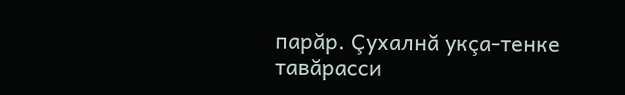парăр. Çухалнă укçа-тенке тавăрасси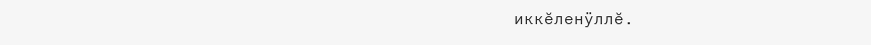иккĕленÿллĕ.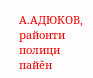А.АДЮКОВ,
районти полици пайĕн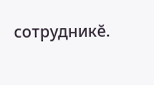сотрудникĕ.